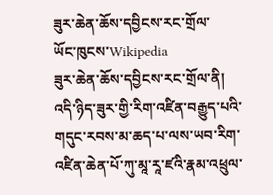ཟུར་ཆེན་ཆོས་དབྱིངས་རང་གྲོལ་
ཡོང་ཁུངས་Wikipedia
ཟུར་ཆེན་ཆོས་དབྱིངས་རང་གྲོལ་ནི། འདི་ཉིད་ཟུར་གྱི་རིག་འཛིན་བརྒྱུད་པའི་གདུང་རབས་མ་ཆད་པ་ལས་ཡབ་རིག་འཛིན་ཆེན་པོ་ཀུ་མཱ་རཱ་ཛའི་རྣམ་འཕྲུལ་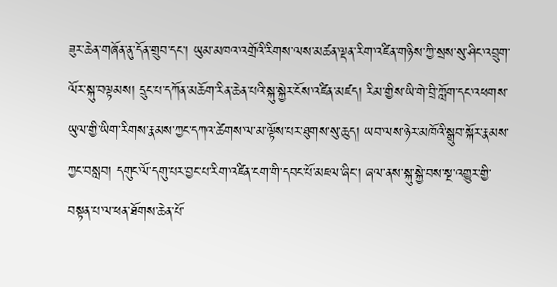ཟུར་ཆེན་གཞོན་ནུ་དོན་གྲུབ་དང་། ཡུམ་མཁའ་འགྲོའི་རིགས་ལས་མཚན་ལྡན་རིག་འཛིན་གཉིས་ཀྱི་སྲས་སུ་ཤིང་འབྲུག་ལོར་སྐུ་བལྟམས། དྲུང་པ་དཀོན་མཆོག་རིན་ཆེན་པའི་སྐུ་སྐྱེར་ངོས་འཛིན་མཛད། རིམ་གྱིས་ཡི་གེ་བྲི་ཀློག་དང་འཕགས་ཡུལ་གྱི་ཡིག་རིགས་རྣམས་ཀྱང་དཀའ་ཚེགས་ལ་མ་ལྟོས་པར་ཐུགས་སུ་ཆུད། ཡབ་ལས་ཉེར་མཁོའི་སྒྲུབ་སྐོར་རྣམས་ཀྱང་བསླབ། དགུང་ལོ་དགུ་པར་བྱང་པ་རིག་འཛིན་ངག་གི་དབང་པོ་མཇལ་ཞིང་། ཞལ་ནས་སྐུ་སྐྱེ་བས་སྔ་འགྱུར་གྱི་བསྟན་པ་ལ་ཕན་ཐོགས་ཆེན་པོ་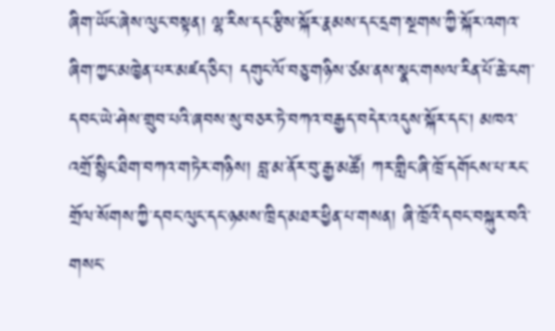ཞིག་ཡོང་ཞེས་ལུང་བསྟན། ལྷ་རིས་དང་རྩིས་སྐོར་རྣམས་དང་དྲག་སྔགས་ཀྱི་སྐོར་འགའ་ཞིག་ཀྱང་མཁྱེན་པར་མཛད་ཅིང་། དགུང་ལོ་བཅུ་གཉིས་ཙམ་ནས་སྣང་གསལ་རིན་པོ་ཆེ་ངག་དབང་ཡེ་ཤེས་གྲུབ་པའི་ཞབས་སུ་བཅར་ཏེ་བཀའ་བརྒྱད་བདེར་འདུས་སྐོར་དང་། མཁའ་འགྲོ་སྙིང་ཐིག་བཀའ་གཏེར་གཉིས། བླ་མ་ནོར་བུ་རྒྱ་མཚོ། ཀར་གླིང་ཞི་ཁྲོ་དགོངས་པ་རང་གྲོལ་སོགས་ཀྱི་དབང་ལུང་དང་ཉམས་ཁྲིད་མཐར་ཕྱིན་པ་གསན། ཞི་ཁྲོའི་དབང་བསྐུར་བའི་གསང་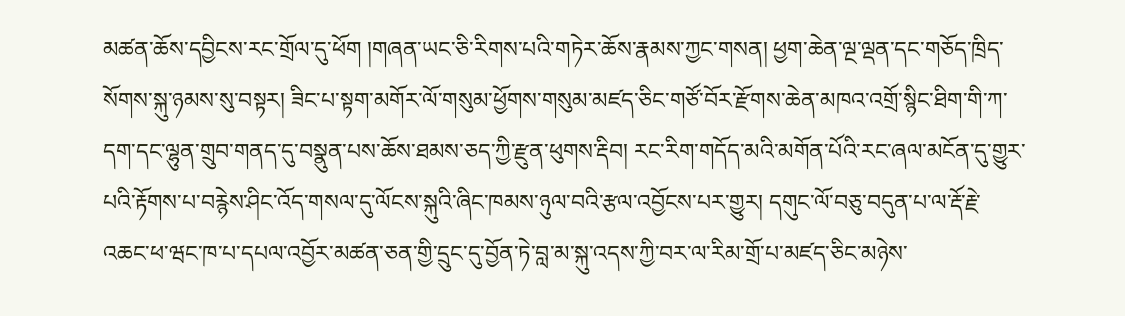མཚན་ཆོས་དབྱིངས་རང་གྲོལ་དུ་ཕོག །གཞན་ཡང་ཅི་རིགས་པའི་གཏེར་ཆོས་རྣམས་ཀྱང་གསན། ཕྱག་ཆེན་ལྔ་ལྡན་དང་གཅོད་ཁྲིད་སོགས་སྐུ་ཉམས་སུ་བསྟར། ཟིང་པ་སྟག་མགོར་ལོ་གསུམ་ཕྱོགས་གསུམ་མཛད་ཅིང་གཙོ་བོར་རྫོགས་ཆེན་མཁའ་འགྲོ་སྙིང་ཐིག་གི་ཀ་དག་དང་ལྷུན་གྲུབ་གནད་དུ་བསྣུན་པས་ཆོས་ཐམས་ཅད་ཀྱི་རྫུན་ཕུགས་རྡིབ། རང་རིག་གདོད་མའི་མགོན་པོའི་རང་ཞལ་མངོན་དུ་གྱུར་པའི་རྟོགས་པ་བརྙེས་ཤིང་འོད་གསལ་དུ་ལོངས་སྐུའི་ཞིང་ཁམས་ཉུལ་བའི་རྩལ་འབྱོངས་པར་གྱུར། དགུང་ལོ་བཅུ་བདུན་པ་ལ་རྡོ་རྗེ་འཆང་ཕ་ཝང་ཁ་པ་དཔལ་འབྱོར་མཚན་ཅན་གྱི་དྲུང་དུ་བྱོན་ཏེ་བླ་མ་སྐུ་འདས་ཀྱི་བར་ལ་རིམ་གྲོ་པ་མཛད་ཅིང་མཉེས་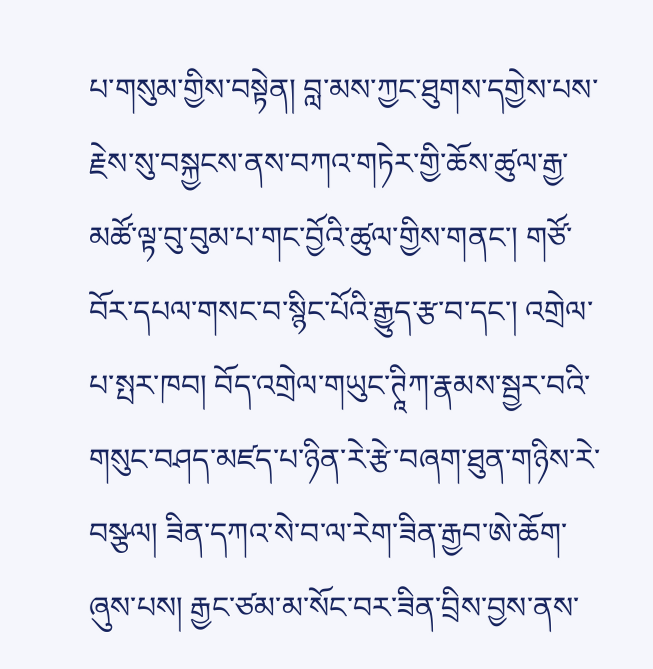པ་གསུམ་གྱིས་བསྟེན། བླ་མས་ཀྱང་ཐུགས་དགྱེས་པས་རྗེས་སུ་བསྐྱངས་ནས་བཀའ་གཏེར་གྱི་ཆོས་ཚུལ་རྒྱ་མཚོ་ལྟ་བུ་བུམ་པ་གང་བྱོའི་ཚུལ་གྱིས་གནང་། གཙོ་བོར་དཔལ་གསང་བ་སྙིང་པོའི་རྒྱུད་རྩ་བ་དང་། འགྲེལ་པ་སྤར་ཁབ། བོད་འགྲེལ་གཡུང་ཊཱིཀ་རྣམས་སྦྱར་བའི་གསུང་བཤད་མཛད་པ་ཉིན་རེ་རྩེ་བཞག་ཐུན་གཉིས་རེ་བསྩལ། ཟིན་དཀའ་སེ་བ་ལ་རེག་ཟིན་རྒྱབ་ཨེ་ཆོག་ཞུས་པས། རྒྱང་ཙམ་མ་སོང་བར་ཟིན་བྲིས་བྱས་ནས་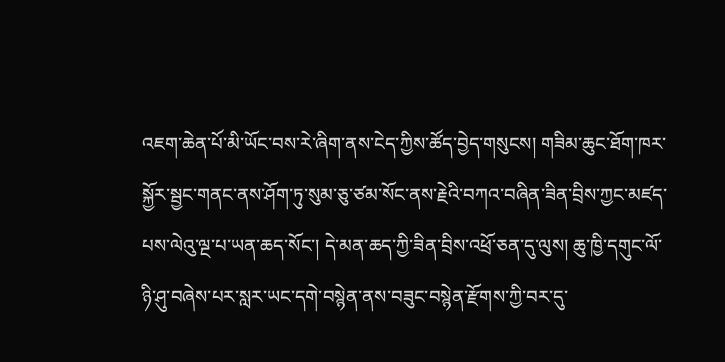འཇག་ཆེན་པོ་མི་ཡོང་བས་རེ་ཞིག་ནས་ངེད་ཀྱིས་ཚོད་བྱེད་གསུངས། གཟིམ་ཆུང་ཐོག་ཁར་སྐྱོར་སྦྱང་གནང་ནས་ཤོག་ཏུ་སུམ་ཅུ་ཙམ་སོང་ནས་རྗེའི་བཀའ་བཞིན་ཟིན་བྲིས་ཀྱང་མཛད་པས་ལེའུ་ལྔ་པ་ཡན་ཆད་སོང་། དེ་མན་ཆད་ཀྱི་ཟིན་བྲིས་འཕྲོ་ཅན་དུ་ལུས། ཆུ་ཁྱི་དགུང་ལོ་ཉི་ཤུ་བཞེས་པར་སླར་ཡང་དགེ་བསྙེན་ནས་བཟུང་བསྙེན་རྫོགས་ཀྱི་བར་དུ་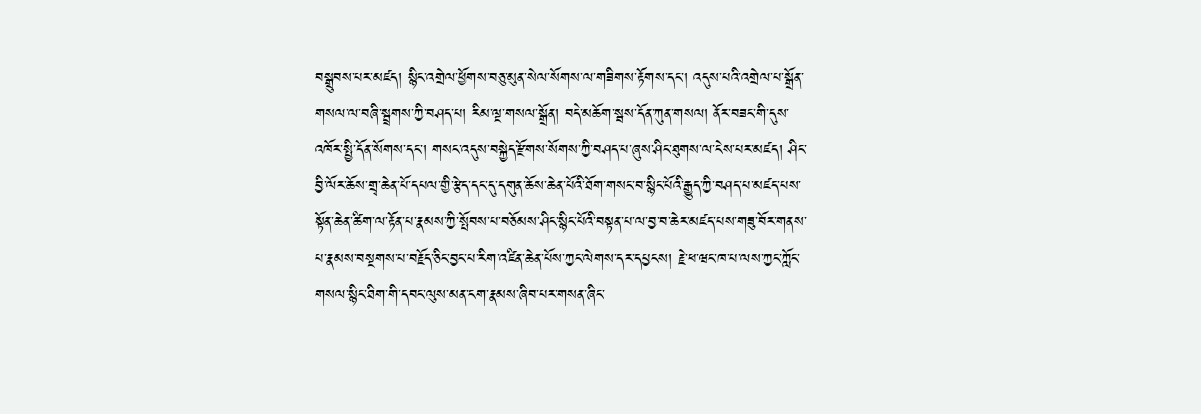བསྒྲུབས་པར་མཛད། སྙིང་འགྲེལ་ཕྱོགས་བཅུ་མུན་སེལ་སོགས་ལ་གཟིགས་རྟོགས་དང་། འདུས་པའི་འགྲེལ་པ་སྒྲོན་གསལ་ལ་བཞི་སྦྲགས་ཀྱི་བཤད་པ། རིམ་ལྔ་གསལ་སྒྲོན། བདེ་མཆོག་སྦས་དོན་ཀུན་གསལ། ནོར་བཟང་གི་དུས་འཁོར་སྤྱི་དོན་སོགས་དང་། གསང་འདུས་བསྐྱེད་རྫོགས་སོགས་ཀྱི་བཤད་པ་ཞུས་ཤིང་ཐུགས་ལ་ངེས་པར་མཛད། ཤིང་བྱི་ལོར་ཆོས་གྲྭ་ཆེན་པོ་དཔལ་གྱི་རྩེད་དང་དུ་དགུན་ཆོས་ཆེན་པོའི་ཐོག་གསང་བ་སྙིང་པོའི་རྒྱུད་ཀྱི་བཤད་པ་མཛད་པས་སྟོན་ཆེན་ཚིག་ལ་རྟོན་པ་རྣམས་ཀྱི་སྤོབས་པ་བཅོམས་ཤིང་སྙིང་པོའི་བསྟན་པ་ལ་བྱ་བ་ཆེར་མཛད་པས་གཟུ་བོར་གནས་པ་རྣམས་བསྔགས་པ་བརྗོད་ཅིང་བྱང་པ་རིག་འཛིན་ཆེན་པོས་ཀྱང་ལེགས་དར་དཔྱངས། རྗེ་ཕ་ཝང་ཁ་པ་ལས་ཀྱང་ཀློང་གསལ་སྙིང་ཐིག་གི་དབང་ལུས་མན་ངག་རྣམས་ཞིབ་པར་གསན་ཞིང་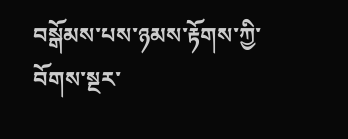བསྒོམས་པས་ཉམས་རྟོགས་ཀྱི་བོགས་སྔར་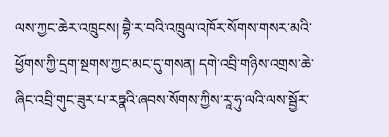ལས་ཀྱང་ཆེར་འཁྲུངས། བྷཻ་ར་བའི་འཁྲུལ་འཁོར་སོགས་གསར་མའི་ཕྱོགས་ཀྱི་དྲག་སྔགས་ཀྱང་མང་དུ་གསན། དགེ་འབྲི་གཉིས་འགྲས་ཆེ་ཞིང་འབྲི་གུང་ཟུར་པ་རཏྣའི་ཞབས་སོགས་ཀྱིས་རཱ་ཧུ་ལའི་ལས་སྦྱོར་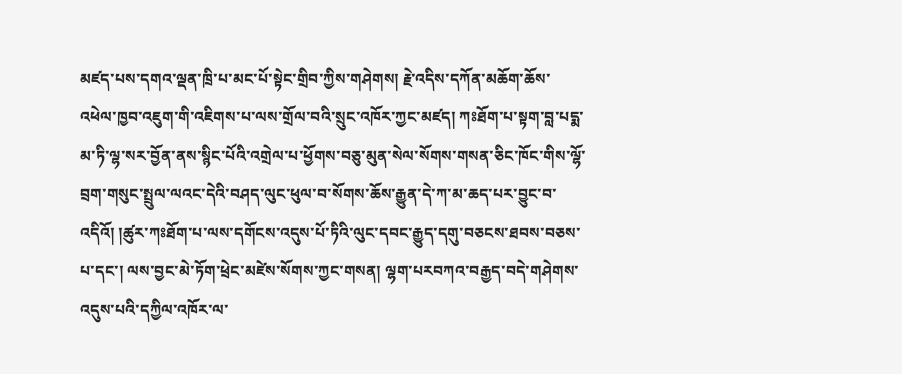མཛད་པས་དགའ་ལྡན་ཁྲི་པ་མང་པོ་སྟེང་གྲིབ་ཀྱིས་གཤེགས། རྗེ་འདིས་དཀོན་མཆོག་ཆོས་འཕེལ་ཁྱབ་འཇུག་གི་འཇིགས་པ་ལས་གྲོལ་བའི་སྲུང་འཁོར་ཀྱང་མཛད། ཀཿཐོག་པ་སྟག་བླ་པདྨ་མ་ཏི་ལྷ་སར་བྱོན་ནས་སྙིང་པོའི་འགྲེལ་པ་ཕྱོགས་བཅུ་མུན་སེལ་སོགས་གསན་ཅིང་ཁོང་གིས་ལྷོ་བྲག་གསུང་སྤྲུལ་ལའང་དེའི་བཤད་ལུང་ཕུལ་བ་སོགས་ཆོས་རྒྱུན་དེ་ཀ་མ་ཆད་པར་བྱུང་བ་འདིའོ། །ཚུར་ཀཿཐོག་པ་ལས་དགོངས་འདུས་པོ་ཏིའི་ལུང་དབང་རྒྱུད་དགུ་བཅངས་ཐབས་བཅས་པ་དང་། ལས་བྱང་མེ་ཏོག་ཕྲེང་མཛེས་སོགས་ཀྱང་གསན། ལྷག་པརབཀའ་བརྒྱད་བདེ་གཤེགས་འདུས་པའི་དཀྱིལ་འཁོར་ལ་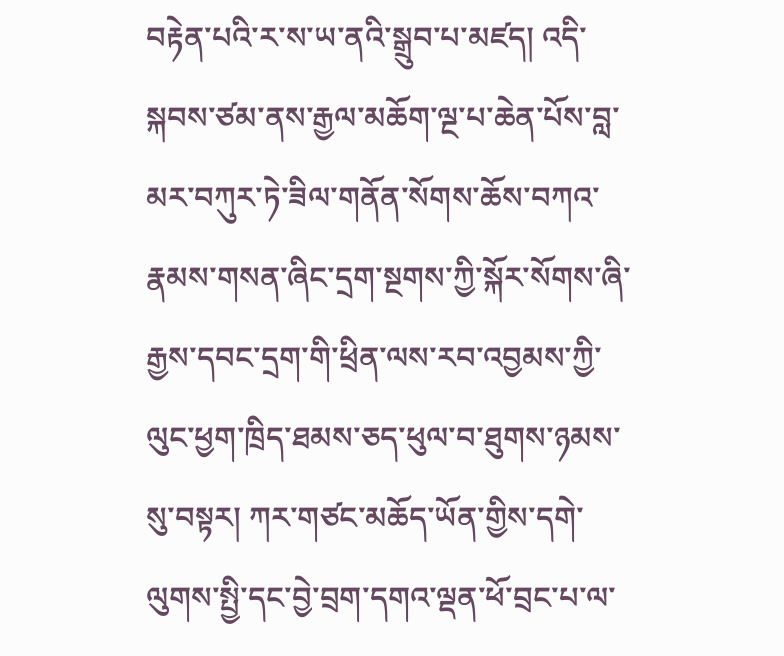བརྟེན་པའི་ར་ས་ཡ་ནའི་སྒྲུབ་པ་མཛད། འདི་སྐབས་ཙམ་ནས་རྒྱལ་མཆོག་ལྔ་པ་ཆེན་པོས་བླ་མར་བཀུར་ཏེ་ཟིལ་གནོན་སོགས་ཆོས་བཀའ་རྣམས་གསན་ཞིང་དྲག་སྔགས་ཀྱི་སྐོར་སོགས་ཞི་རྒྱས་དབང་དྲག་གི་ཕྲིན་ལས་རབ་འབྱམས་ཀྱི་ལུང་ཕྱག་ཁྲིད་ཐམས་ཅད་ཕུལ་བ་ཐུགས་ཉམས་སུ་བསྟར། ཀར་གཙང་མཆོད་ཡོན་གྱིས་དགེ་ལུགས་སྤྱི་དང་བྱེ་བྲག་དགའ་ལྡན་ཕོ་བྲང་པ་ལ་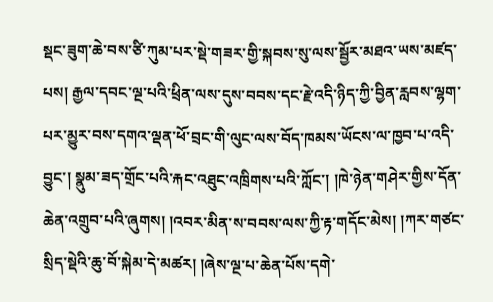སྡང་ཟུག་ཆེ་བས་ཙི་ཀུམ་པར་སྡེ་གཟར་གྱི་སྐབས་སུ་ལས་སྦྱོར་མཐའ་ཡས་མཛད་པས། རྒྱལ་དབང་ལྔ་པའི་ཕྲིན་ལས་དུས་བབས་དང་རྗེ་འདི་ཉིད་ཀྱི་བྱིན་རླབས་ལྷག་པར་མྱུར་བས་དགའ་ལྡན་ཕོ་བྲང་གི་ལུང་ལས་བོད་ཁམས་ཡོངས་ལ་ཁྱབ་པ་འདི་བྱུང་། སྣུམ་ཟད་གྲོང་པའི་རྐང་འཐུང་འཁྲིགས་པའི་ཀློང་། །ཁེ་ཉེན་གཤེར་གྱིས་དོན་ཆེན་འགྲུབ་པའི་ཞུགས། །འབར་མིན་ས་བབས་ལས་ཀྱི་རྟ་གདོང་མེས། །ཀར་གཙང་སྲིད་སྡེའི་ཆུ་བོ་སྐེམ་དེ་མཚར། །ཞེས་ལྔ་པ་ཆེན་པོས་དགེ་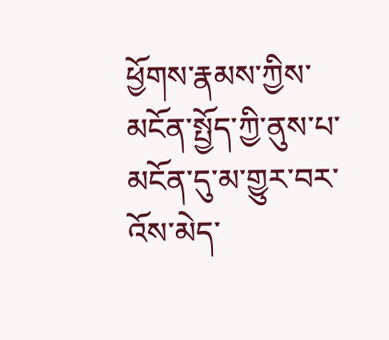ཕྱོགས་རྣམས་ཀྱིས་མངོན་སྤྱོད་ཀྱི་ནུས་པ་མངོན་དུ་མ་གྱུར་བར་འོས་མེད་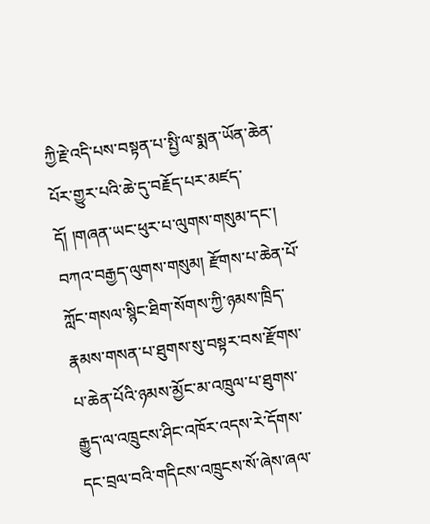ཀྱི་རྗེ་འདི་པས་བསྟན་པ་སྤྱི་ལ་སྨན་ཡོན་ཆེན་པོར་གྱུར་པའི་ཆེ་དུ་བརྗོད་པར་མཛད་དོ། །གཞན་ཡང་ཕུར་པ་ལུགས་གསུམ་དང་། བཀའ་བརྒྱད་ལུགས་གསུམ། རྫོགས་པ་ཆེན་པོ་ཀློང་གསལ་སྙིང་ཐིག་སོགས་ཀྱི་ཉམས་ཁྲིད་རྣམས་གསན་པ་ཐུགས་སུ་བསྟར་བས་རྫོགས་པ་ཆེན་པོའི་ཉམས་མྱོང་མ་འཁྲུལ་པ་ཐུགས་རྒྱུད་ལ་འཁྲུངས་ཤིང་འཁོར་འདས་རེ་དོགས་དང་བྲལ་བའི་གདིངས་འཁྲུངས་སོ་ཞེས་ཞལ་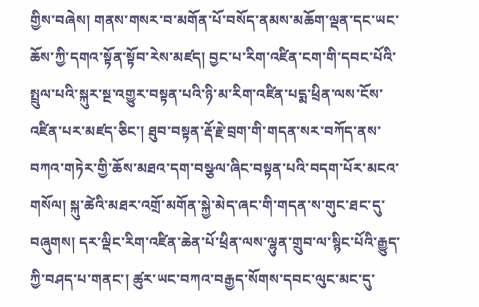གྱིས་བཞེས། གནས་གསར་བ་མགོན་པོ་བསོད་ནམས་མཆོག་ལྡན་དང་ཡང་ཆོས་ཀྱི་དགའ་སྟོན་སྟོབ་རེས་མཛད། བྱང་པ་རིག་འཛིན་ངག་གི་དབང་པོའི་སྤྲུལ་པའི་སྐུར་སྔ་འགྱུར་བསྟན་པའི་ཉི་མ་རིག་འཛིན་པདྨ་ཕྲིན་ལས་ངོས་འཛིན་པར་མཛད་ཅིང་། ཐུབ་བསྟན་རྡོ་རྗེ་བྲག་གི་གདན་སར་བཀོད་ནས་བཀའ་གཏེར་གྱི་ཆོས་མཐའ་དག་བསྩལ་ཞིང་བསྟན་པའི་བདག་པོར་མངའ་གསོལ། སྐུ་ཚེའི་མཐར་འགྲོ་མགོན་སྐྱེ་མེད་ཞང་གི་གདན་ས་གུང་ཐང་དུ་བཞུགས། དར་ལྡིང་རིག་འཛིན་ཆེན་པོ་ཕྲིན་ལས་ལྷུན་གྲུབ་ལ་སྙིང་པོའི་རྒྱུད་ཀྱི་བཤད་པ་གནང་། ཚུར་ཡང་བཀའ་བརྒྱད་སོགས་དབང་ལུང་མང་དུ་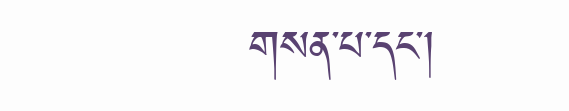གསན་པ་དང་།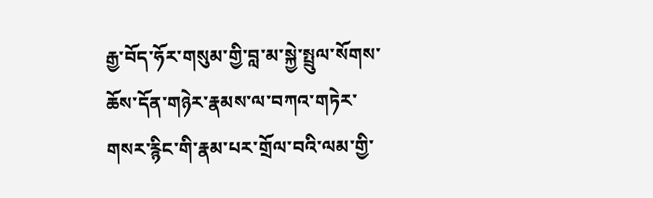རྒྱ་བོད་ཧོར་གསུམ་གྱི་བླ་མ་སྐྱེ་སྤྲུལ་སོགས་ཆོས་དོན་གཉེར་རྣམས་ལ་བཀའ་གཏེར་གསར་རྙིང་གི་རྣམ་པར་གྲོལ་བའི་ལམ་གྱི་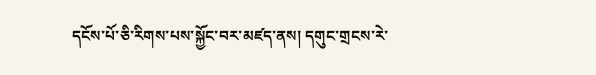དངོས་པོ་ཅི་རིགས་པས་སྐྱོང་བར་མཛད་ནས། དགུང་གྲངས་རེ་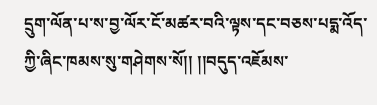དྲུག་ལོན་པ་ས་བྱ་ལོར་ངོ་མཚར་བའི་ལྟས་དང་བཅས་པདྨ་འོད་ཀྱི་ཞིང་ཁམས་སུ་གཤེགས་སོ།། །།བདུད་འཇོམས་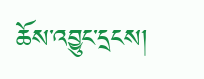ཆོས་འབྱུང་དྲངས།